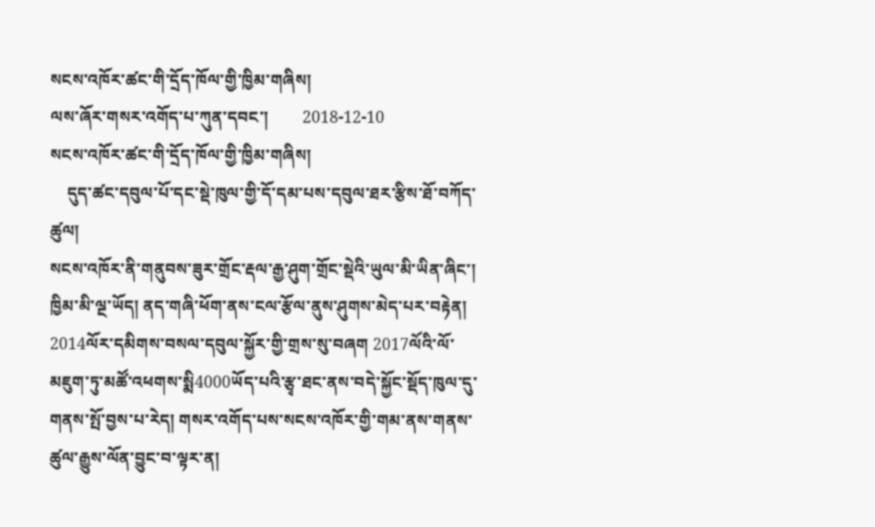སངས་འཁོར་ཚང་གི་དྲོད་ཁོལ་གྱི་ཁྱིམ་གཞིས།
ལས་ཞོར་གསར་འགོད་པ་ཀུན་དབང་།        2018-12-10
སངས་འཁོར་ཚང་གི་དྲོད་ཁོལ་གྱི་ཁྱིམ་གཞིས།
    དུད་ཚང་དབུལ་པོ་དང་སྡེ་ཁུལ་གྱི་དོ་དམ་པས་དབུལ་ཐར་རྩིས་ཐོ་བཀོད་ཚུལ།
སངས་འཁོར་ནི་གནུབས་ཟུར་གྲོང་རྡལ་རྒྱ་ཤུག་གྲོང་སྡེའི་ཡུལ་མི་ཡིན་ཞིང་། ཁྱིམ་མི་ལྔ་ཡོད། ནད་གཞི་ཕོག་ནས་ངལ་རྩོལ་ནུས་ཤུགས་མེད་པར་བརྟེན། 2014ལོར་དམིགས་བསལ་དབུལ་སྐྱོར་གྱི་གྲས་སུ་བཞག 2017ལོའི་ལོ་མཇུག་ཏུ་མཚོ་འཕགས་སྨི4000ཡོད་པའི་རྩྭ་ཐང་ནས་བདེ་སྐྱོང་སྡོད་ཁུལ་དུ་གནས་སྤོ་བྱས་པ་རེད། གསར་འགོད་པས་སངས་འཁོར་གྱི་གམ་ནས་གནས་ཚུལ་རྒྱུས་ལོན་བྱུང་བ་ལྟར་ན།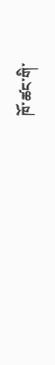ཁོ་ཚང་གི་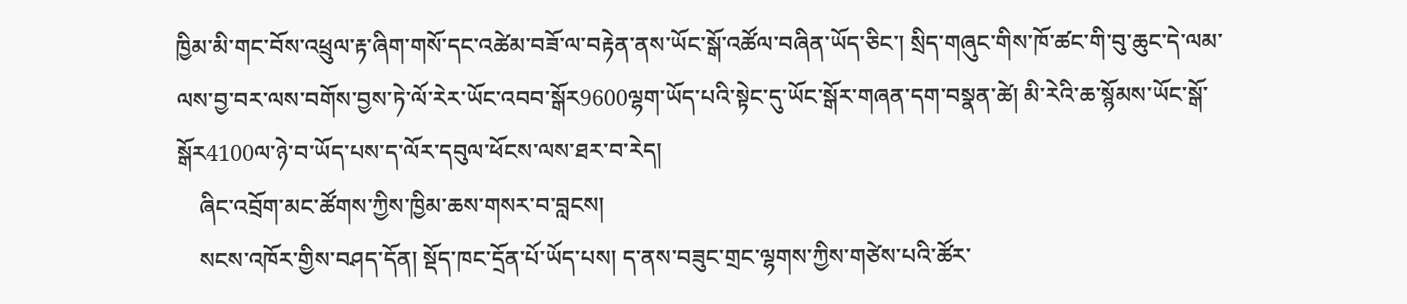ཁྱིམ་མི་གང་བོས་འཕྲུལ་རྟ་ཞིག་གསོ་དང་འཚེམ་བཟོ་ལ་བརྟེན་ནས་ཡོང་སྒོ་འཚོལ་བཞིན་ཡོད་ཅིང་། སྲིད་གཞུང་གིས་ཁོ་ཚང་གི་བུ་ཆུང་དེ་ལམ་ལས་བྱ་བར་ལས་བགོས་བྱས་ཏེ་ལོ་རེར་ཡོང་འབབ་སྒོར9600ལྷག་ཡོད་པའི་སྟེང་དུ་ཡོང་སྒོར་གཞན་དག་བསྣན་ཚེ། མི་རེའི་ཆ་སྙོམས་ཡོང་སྒོ་སྒོར4100ལ་ཉེ་བ་ཡོད་པས་ད་ལོར་དབུལ་ཕོངས་ལས་ཐར་བ་རེད།
    ཞིང་འབྲོག་མང་ཚོགས་ཀྱིས་ཁྱིམ་ཆས་གསར་བ་བླངས།
    སངས་འཁོར་གྱིས་བཤད་དོན། སྡོད་ཁང་དྲོན་པོ་ཡོད་པས། ད་ནས་བཟུང་གྲང་ལྷགས་ཀྱིས་གཙེས་པའི་ཚོར་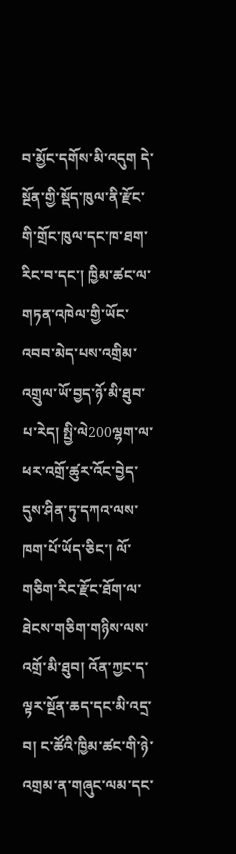བ་མྱོང་དགོས་མི་འདུག དེ་སྔོན་གྱི་སྡོད་ཁུལ་ནི་རྫོང་གི་གྲོང་ཁུལ་དང་ཁ་ཐག་རིང་བ་དང་། ཁྱིམ་ཚང་ལ་གཏན་འཁེལ་གྱི་ཡོང་འབབ་མེད་པས་འགྲིམ་འགྲུལ་ཡོ་བྱད་ཉོ་མི་ཐུབ་པ་རེད། སྤྱི་ལེ200ལྷག་ལ་ཕར་འགྲོ་ཚུར་འོང་བྱེད་དུས་ཤིན་ཏུ་དཀའ་ལས་ཁག་པོ་ཡོད་ཅིང་། ལོ་གཅིག་རིང་རྫོང་ཐོག་ལ་ཐེངས་གཅིག་གཉིས་ལས་འགྲོ་མི་ཐུབ། འོན་ཀྱང་ད་ལྟར་སྔོན་ཆད་དང་མི་འདྲ་བ། ང་ཚོའི་ཁྱིམ་ཚང་གི་ཉེ་འགྲམ་ན་གཞུང་ལམ་དང་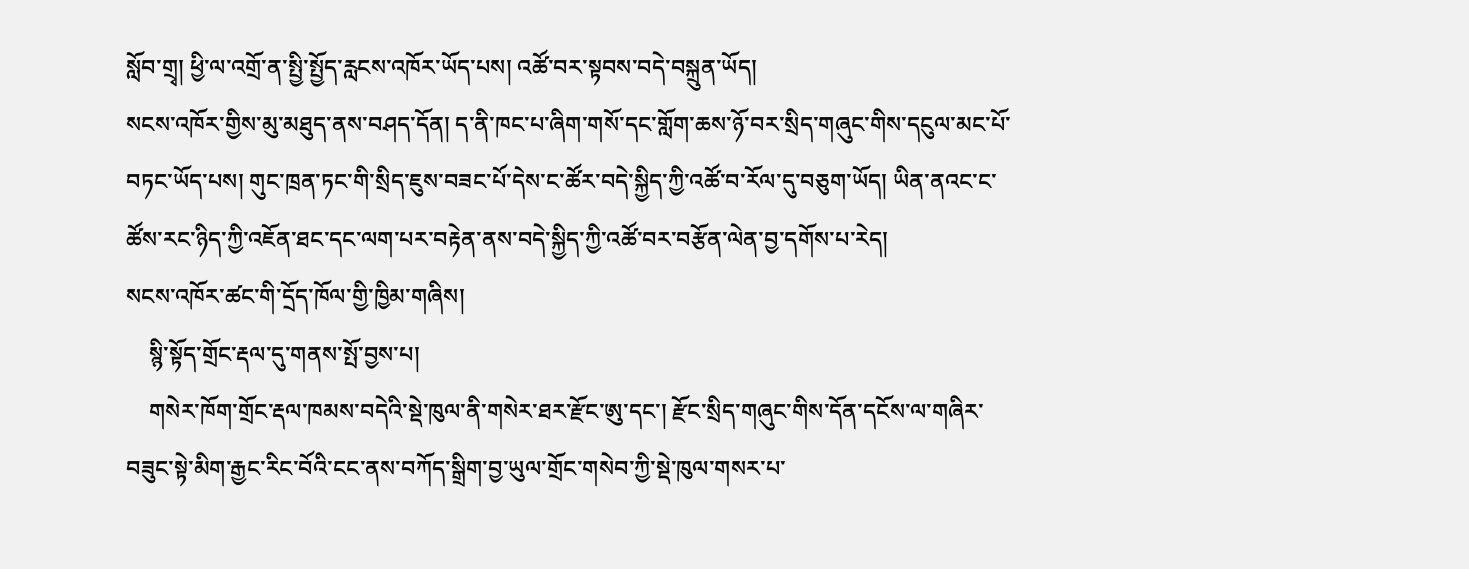སློབ་གྲྭ། ཕྱི་ལ་འགྲོ་ན་སྤྱི་སྤྱོད་རླངས་འཁོར་ཡོད་པས། འཚོ་བར་སྟབས་བདེ་བསྐྲུན་ཡོད།
སངས་འཁོར་གྱིས་མུ་མཐུད་ནས་བཤད་དོན། ད་ནི་ཁང་པ་ཞིག་གསོ་དང་གློག་ཆས་ཉོ་བར་སྲིད་གཞུང་གིས་དངུལ་མང་པོ་བཏང་ཡོད་པས། གུང་ཁྲན་ཏང་གི་སྲིད་ཇུས་བཟང་པོ་དེས་ང་ཚོར་བདེ་སྐྱིད་ཀྱི་འཚོ་བ་རོལ་དུ་བཅུག་ཡོད། ཡིན་ནའང་ང་ཚོས་རང་ཉིད་ཀྱི་འཇོན་ཐང་དང་ལག་པར་བརྟེན་ནས་བདེ་སྐྱིད་ཀྱི་འཚོ་བར་བརྩོན་ལེན་བྱ་དགོས་པ་རེད།
སངས་འཁོར་ཚང་གི་དྲོད་ཁོལ་གྱི་ཁྱིམ་གཞིས།
    སྙི་སྟོད་གྲོང་རྡལ་དུ་གནས་སྤོ་བྱས་པ།
    གསེར་ཁོག་གྲོང་རྡལ་ཁམས་བདེའི་སྡེ་ཁུལ་ནི་གསེར་ཐར་རྫོང་ཨུ་དང་། རྫོང་སྲིད་གཞུང་གིས་དོན་དངོས་ལ་གཞིར་བཟུང་སྟེ་མིག་རྒྱང་རིང་བོའི་ངང་ནས་བཀོད་སྒྲིག་བྱ་ཡུལ་གྲོང་གསེབ་ཀྱི་སྡེ་ཁུལ་གསར་པ་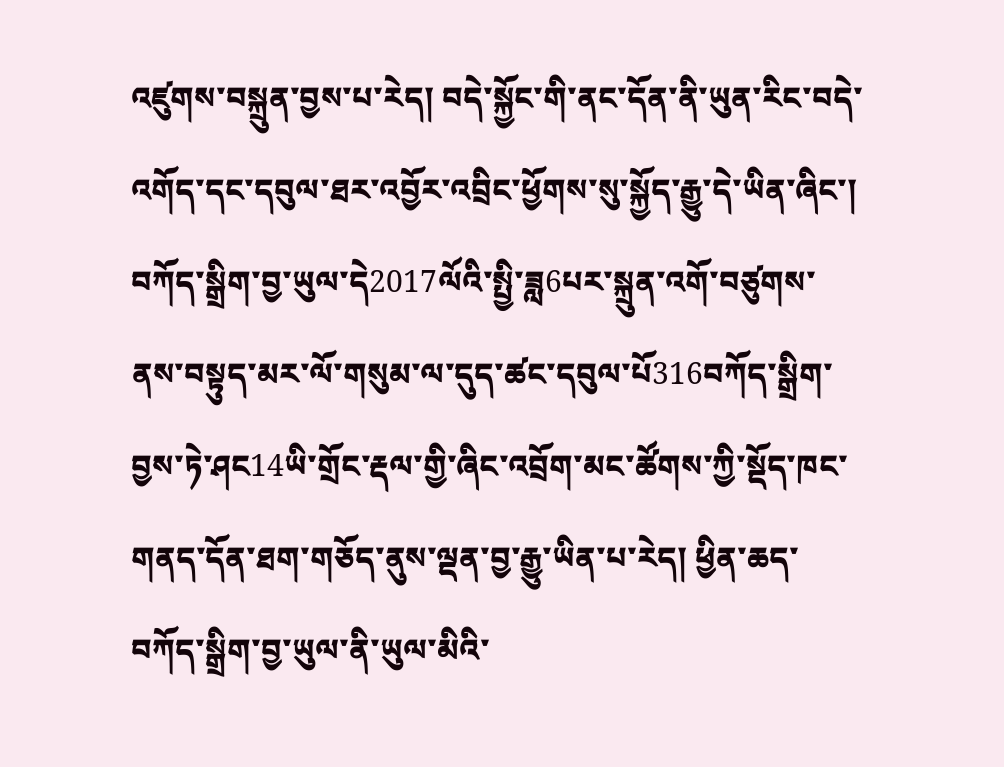འཛུགས་བསྐྲུན་བྱས་པ་རེད། བདེ་སྐྱོང་གི་ནང་དོན་ནི་ཡུན་རིང་བདེ་འགོད་དང་དབུལ་ཐར་འབྱོར་འབྲིང་ཕྱོགས་སུ་སྐྱོད་རྒྱུ་དེ་ཡིན་ཞིང་། བཀོད་སྒྲིག་བྱ་ཡུལ་དེ2017ལོའི་སྤྱི་ཟླ6པར་སྐྲུན་འགོ་བཙུགས་ནས་བསྟུད་མར་ལོ་གསུམ་ལ་དུད་ཚང་དབུལ་པོ316བཀོད་སྒྲིག་བྱས་ཏེ་ཤང14ཡི་གྲོང་རྡལ་གྱི་ཞིང་འབྲོག་མང་ཚོགས་ཀྱི་སྡོད་ཁང་གནད་དོན་ཐག་གཅོད་ནུས་ལྡན་བྱ་རྒྱུ་ཡིན་པ་རེད། ཕྱིན་ཆད་བཀོད་སྒྲིག་བྱ་ཡུལ་ནི་ཡུལ་མིའི་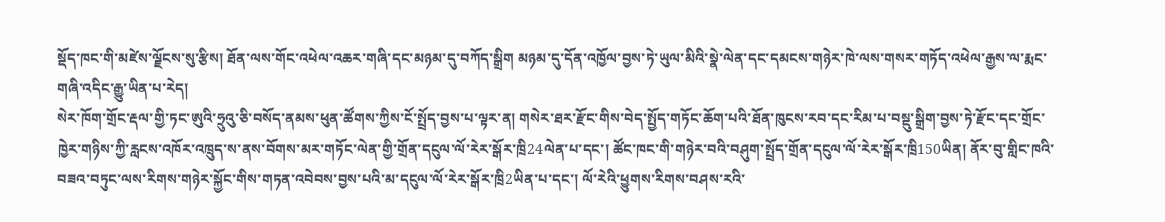སྡོད་ཁང་གི་མཛེས་ལྗོངས་སུ་རྩིས། ཐོན་ལས་གོང་འཕེལ་འཆར་གཞི་དང་མཉམ་དུ་བཀོད་སྒྲིག མཉམ་དུ་དོན་འཁྱོལ་བྱས་ཏེ་ཡུལ་མིའི་སྣེ་ལེན་དང་དམངས་གཉེར་ཁེ་ལས་གསར་གཏོད་འཕེལ་རྒྱས་ལ་རྨང་གཞི་འདིང་རྒྱུ་ཡིན་པ་རེད།
སེར་ཁོག་གྲོང་རྡལ་གྱི་ཏང་ཨུའི་ཧྲུའུ་ཅི་བསོད་ནམས་ཕུན་ཚོགས་ཀྱིས་ངོ་སྤྲོད་བྱས་པ་ལྟར་ན། གསེར་ཐར་རྫོང་གིས་བེད་སྤྱོད་གཏོང་ཆོག་པའི་ཐོན་ཁུངས་རབ་དང་རིམ་པ་བསྡུ་སྒྲིག་བྱས་ཏེ་རྫོང་དང་གྲོང་ཁྱེར་གཉིས་ཀྱི་རླངས་འཁོར་འཁྲུད་ས་ནས་བོགས་མར་གཏོང་ལེན་གྱི་གྲོན་དངུལ་ལོ་རེར་སྒོར་ཁྲི24ལེན་པ་དང་། ཚོང་ཁང་གི་གཉེར་བའི་བཤུག་སྤྲོད་གྲོན་དངུལ་ལོ་རེར་སྒོར་ཁྲི150ཡིན། ནོར་བུ་གླིང་ཁའི་བཟའ་བཏུང་ལས་རིགས་གཉེར་སྐྱོང་གིས་གཏན་འབེབས་བྱས་པའི་མ་དངུལ་ལོ་རེར་སྒོར་ཁྲི2ཡིན་པ་དང་། ལོ་རེའི་ཕྱུགས་རིགས་བཤས་རའི་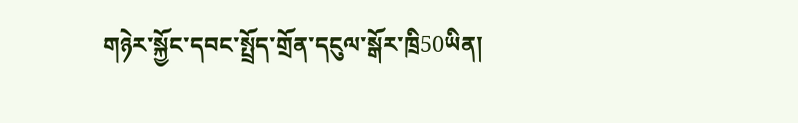གཉེར་སྐྱོང་དབང་སྤྲོད་གྲོན་དངུལ་སྒོར་ཁྲི50ཡིན།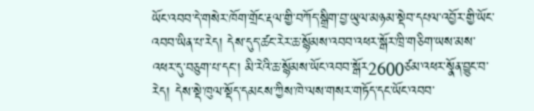ཡོང་འབབ་དེ་གསེར་ཁོག་གྲོང་རྡལ་གྱི་བཀོད་སྒྲིག་བྱ་ཡུལ་མཉམ་སྡེབ་དཔལ་འབྱོར་གྱི་ཡོང་འབབ་ཡིན་པ་རེད། དེས་དུད་ཚང་རེར་ཆ་སྙོམས་འབབ་འཕར་སྒོར་ཁྲི་གཅིག་ཡས་མས་འཕར་དུ་བཅུག་པ་དང་། མི་རེའི་ཆ་སྙོམས་ཡོང་འབབ་སྒོར2600ཙམ་འཕར་སྣོན་བྱུང་བ་རེད། དེས་སྡེ་ཁུལ་སྡོད་དམངས་ཀྱིས་ཁེ་ལས་གསར་གཏོད་དང་ཡོང་འབབ་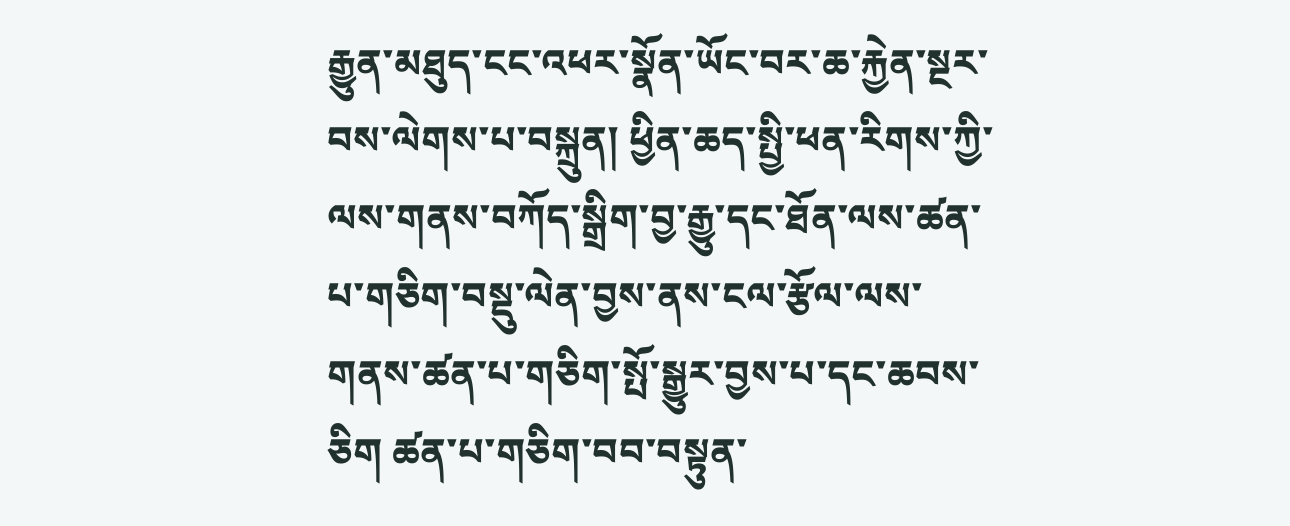རྒྱུན་མཐུད་ངང་འཕར་སྣོན་ཡོང་བར་ཆ་རྐྱེན་སྔར་བས་ལེགས་པ་བསྐྲུན། ཕྱིན་ཆད་སྤྱི་ཕན་རིགས་ཀྱི་ལས་གནས་བཀོད་སྒྲིག་བྱ་རྒྱུ་དང་ཐོན་ལས་ཚན་པ་གཅིག་བསྡུ་ལེན་བྱས་ནས་ངལ་རྩོལ་ལས་གནས་ཚན་པ་གཅིག་སྤོ་སྒྱུར་བྱས་པ་དང་ཆབས་ཅིག ཚན་པ་གཅིག་བབ་བསྟུན་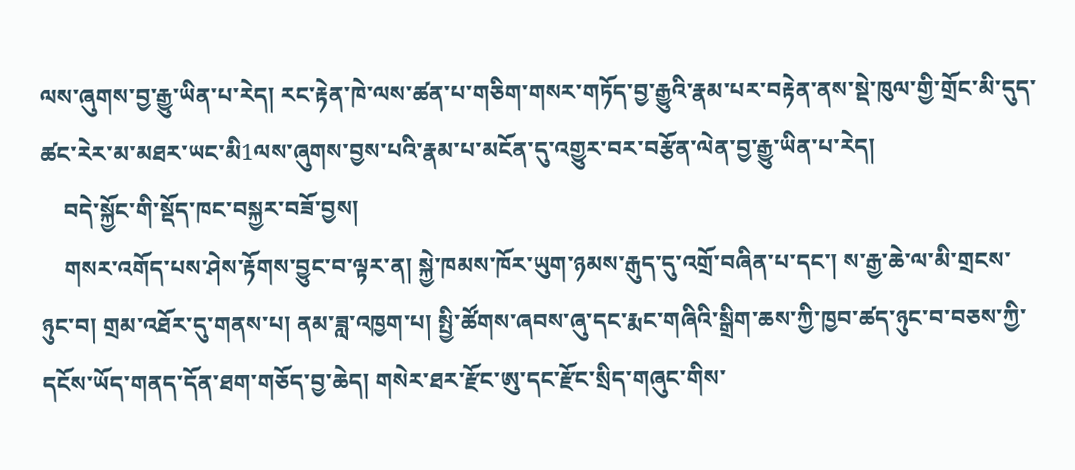ལས་ཞུགས་བྱ་རྒྱུ་ཡིན་པ་རེད། རང་རྟེན་ཁེ་ལས་ཚན་པ་གཅིག་གསར་གཏོད་བྱ་རྒྱུའི་རྣམ་པར་བརྟེན་ནས་སྡེ་ཁུལ་གྱི་གྲོང་མི་དུད་ཚང་རེར་མ་མཐར་ཡང་མི1ལས་ཞུགས་བྱས་པའི་རྣམ་པ་མངོན་དུ་འགྱུར་བར་བརྩོན་ལེན་བྱ་རྒྱུ་ཡིན་པ་རེད།
    བདེ་སྐྱོང་གི་སྡོད་ཁང་བསྐྱར་བཟོ་བྱས།
    གསར་འགོད་པས་ཤེས་རྟོགས་བྱུང་བ་ལྟར་ན། སྐྱེ་ཁམས་ཁོར་ཡུག་ཉམས་རྒུད་དུ་འགྲོ་བཞིན་པ་དང་། ས་རྒྱ་ཆེ་ལ་མི་གྲངས་ཉུང་བ། གྲམ་འཐོར་དུ་གནས་པ། ནམ་ཟླ་འཁྱག་པ། སྤྱི་ཚོགས་ཞབས་ཞུ་དང་རྨང་གཞིའི་སྒྲིག་ཆས་ཀྱི་ཁྱབ་ཚད་ཉུང་བ་བཅས་ཀྱི་དངོས་ཡོད་གནད་དོན་ཐག་གཅོད་བྱ་ཆེད། གསེར་ཐར་རྫོང་ཨུ་དང་རྫོང་སྲིད་གཞུང་གིས་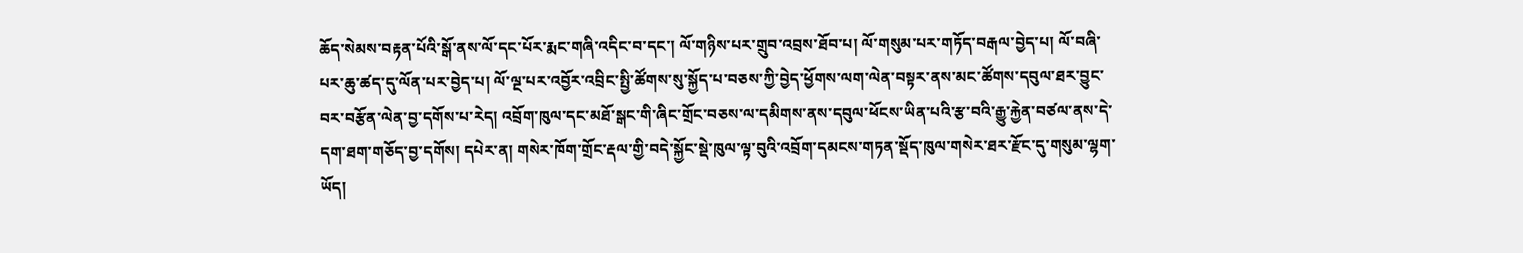ཆོད་སེམས་བརྟན་པོའི་སྒོ་ནས་ལོ་དང་པོར་རྨང་གཞི་འདིང་བ་དང་། ལོ་གཉིས་པར་གྲུབ་འབྲས་ཐོབ་པ། ལོ་གསུམ་པར་གཏོད་བརྒལ་བྱེད་པ། ལོ་བཞི་པར་ཆུ་ཚད་དུ་ལོན་པར་བྱེད་པ། ལོ་ལྔ་པར་འབྱོར་འབྲིང་སྤྱི་ཚོགས་སུ་སྐྱོད་པ་བཅས་ཀྱི་བྱེད་ཕྱོགས་ལག་ལེན་བསྟར་ནས་མང་ཚོགས་དབུལ་ཐར་བྱུང་བར་བརྩོན་ལེན་བྱ་དགོས་པ་རེད། འབྲོག་ཁུལ་དང་མཐོ་སྒང་གི་ཞིང་གྲོང་བཅས་ལ་དམིགས་ནས་དབུལ་ཕོངས་ཡིན་པའི་རྩ་བའི་རྒྱུ་རྐྱེན་བཙལ་ནས་དེ་དག་ཐག་གཅོད་བྱ་དགོས། དཔེར་ན། གསེར་ཁོག་གྲོང་རྡལ་གྱི་བདེ་སྐྱོང་སྡེ་ཁུལ་ལྟ་བུའི་འབྲོག་དམངས་གཏན་སྡོད་ཁུལ་གསེར་ཐར་རྫོང་དུ་གསུམ་ལྷག་ཡོད།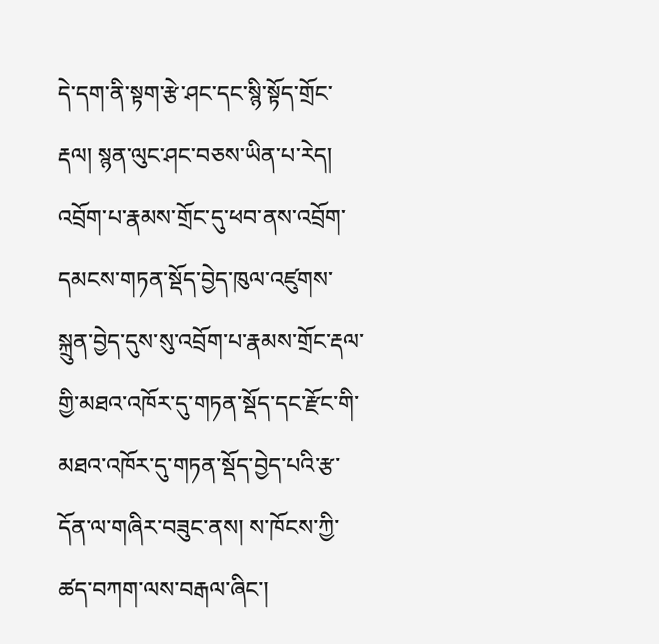དེ་དག་ནི་སྟག་རྩེ་ཤང་དང་སྙི་སྟོད་གྲོང་རྡལ། སྙན་ལུང་ཤང་བཅས་ཡིན་པ་རེད། འབྲོག་པ་རྣམས་གྲོང་དུ་ཕབ་ནས་འབྲོག་དམངས་གཏན་སྡོད་བྱེད་ཁུལ་འཛུགས་སྐྲུན་བྱེད་དུས་སུ་འབྲོག་པ་རྣམས་གྲོང་རྡལ་གྱི་མཐའ་འཁོར་དུ་གཏན་སྡོད་དང་རྫོང་གི་མཐའ་འཁོར་དུ་གཏན་སྡོད་བྱེད་པའི་རྩ་དོན་ལ་གཞིར་བཟུང་ནས། ས་ཁོངས་ཀྱི་ཚད་བཀག་ལས་བརྒལ་ཞིང་།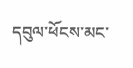དབུལ་ཕོངས་མང་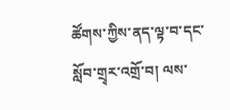ཚོགས་ཀྱིས་ནད་ལྟ་བ་དང་སློབ་གྲྭར་འགྲོ་བ། ལས་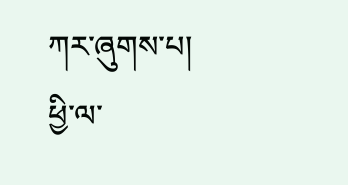ཀར་ཞུགས་པ། ཕྱི་ལ་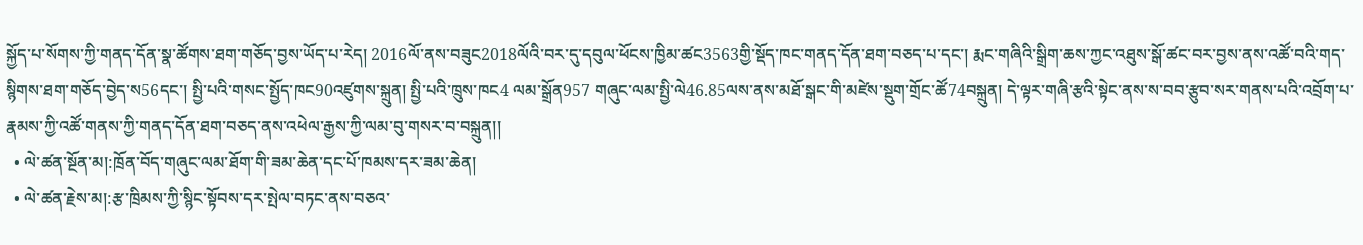སྐྱོད་པ་སོགས་ཀྱི་གནད་དོན་སྣ་ཚོགས་ཐག་གཅོད་བྱས་ཡོད་པ་རེད། 2016ལོ་ནས་བཟུང2018ལོའི་བར་དུ་དབུལ་ཕོངས་ཁྱིམ་ཚང3563གྱི་སྡོད་ཁང་གནད་དོན་ཐག་བཅད་པ་དང་། རྨང་གཞིའི་སྒྲིག་ཆས་ཀྱང་འཐུས་སྒོ་ཚང་བར་བྱས་ནས་འཚོ་བའི་གད་སྙིགས་ཐག་གཅོད་བྱེད་ས56དང་། སྤྱི་པའི་གསང་སྤྱོད་ཁང90འཛུགས་སྐྲུན། སྤྱི་པའི་ཁྲུས་ཁང4 ལམ་སྒྲོན957 གཞུང་ལམ་སྤྱི་ལེ46.85ལས་ནས་མཐོ་སྒང་གི་མཛེས་སྡུག་གྲོང་ཚོ74བསྐྲུན། དེ་ལྟར་གཞི་རྩའི་སྟེང་ནས་ས་བབ་རྩུབ་སར་གནས་པའི་འབྲོག་པ་རྣམས་ཀྱི་འཚོ་གནས་ཀྱི་གནད་དོན་ཐག་བཅད་ནས་འཕེལ་རྒྱས་ཀྱི་ལམ་བུ་གསར་བ་བསྐྲུན།།
  • ལེ་ཚན་སྔོན་མ།:ཁྲོན་བོད་གཞུང་ལམ་ཐོག་གི་ཟམ་ཆེན་དང་པོ་ཁམས་དར་ཟམ་ཆེན།
  • ལེ་ཚན་རྗེས་མ།:རྩ་ཁྲིམས་ཀྱི་སྙིང་སྟོབས་དར་སྤེལ་བཏང་ནས་བཅའ་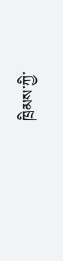ཁྲིམས་ཀྱི་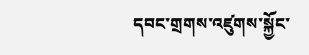དབང་གྲགས་འཛུགས་སྐྱོང་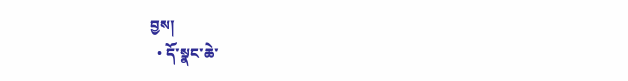བྱས།
  • དོ་སྣང་ཆེ་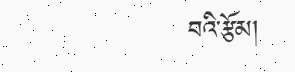བའི་རྩོམ།